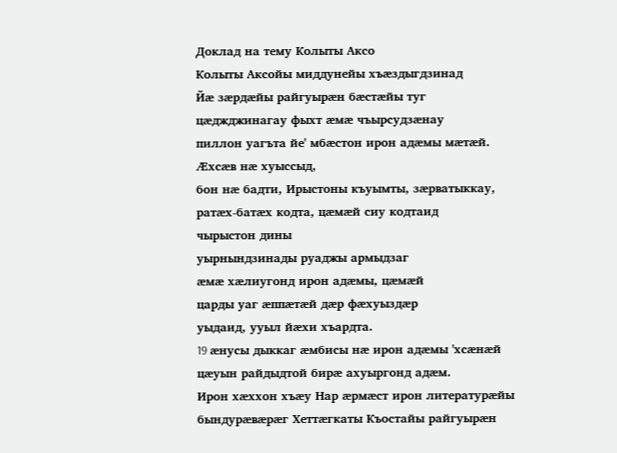Доклад на тему Колыты Аксо
Колыты Аксойы миддунейы хъæздыгдзинад
Йæ зæрдæйы райгуырæн бæстæйы туг
цæджджинагау фыхт æмæ чъырсудзæнау
пиллон уагъта йе' мбæстон ирон адæмы мæтæй. Æхсæв нæ хуыссыд,
бон нæ бадти, Ирыстоны къуымты, зæрватыккау,
ратæх-батæх кодта, цæмæй сиу кодтаид
чырыстон дины
уырнындзинады руаджы армыдзаг
æмæ хæлиугонд ирон адæмы, цæмæй
царды уаг æппæтæй дæр фæхуыздæр
уыдаид, ууыл йæхи хъардта.
19 æнусы дыккаг æмбисы нæ ирон адæмы 'хсæнæй цæуын райдыдтой бирæ ахуыргонд адæм.
Ирон хæххон хъæу Нар æрмæст ирон литературæйы бындурæвæрæг Хеттæгкаты Къостайы райгуырæн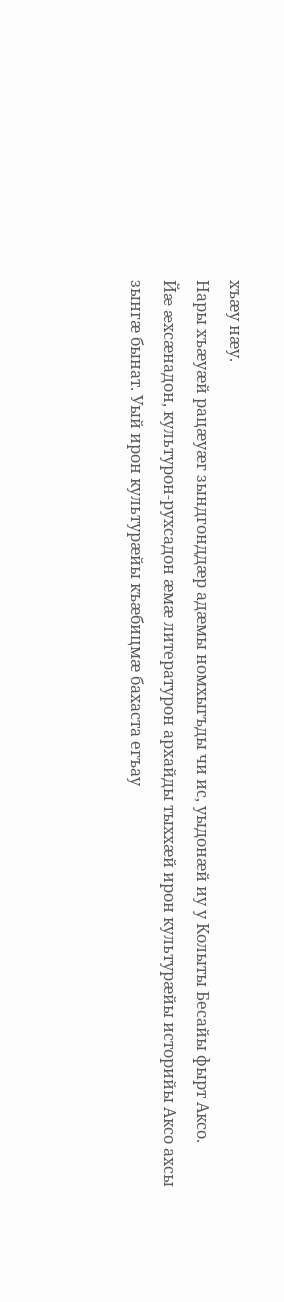хъæу нæу.
Нары хъæуæй рацæуæг зындгонддæр адæмы номхыгъды чи ис, уыдонæй иу у Колыты Бесайы фырт Аксо.
Йæ æхсæнадон, культурон-рухсадон æмæ литературон архайды тыххæй ирон культурæйы историйы Аксо ахсы зынгæ бынат. Уый ирон культурæйы къæбицмæ бахаста егъау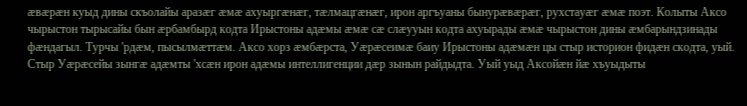æвæрæн куыд дины скъолайы аразæг æмæ ахуыргæнæг, тæлмацгæнæг, ирон аргъуаны бынурæвæрæг, рухстауæг æмæ поэт. Колыты Аксо чырыстон тырысайы бын æрбамбырд кодта Ирыстоны адæмы æмæ сæ слæууын кодта ахуырады æмæ чырыстон дины æмбарындзинады фæндагыл. Турчы 'рдæм, пысылмæттæм. Аксо хорз æмбæрста, Уæрæсеимæ баиу Ирыстоны адæмæн цы стыр историон фидæн скодта, уый. Стыр Уæрæсейы зынгæ адæмты 'хсæн ирон адæмы интеллигенции дæр зынын райдыдта. Уый уыд Аксойæн йæ хъуыдыты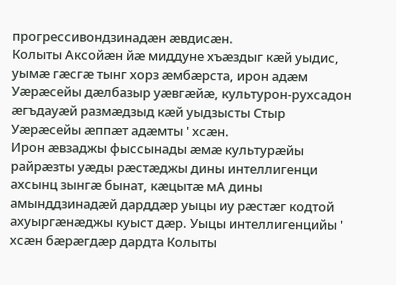прогрессивондзинадæн æвдисæн.
Колыты Аксойæн йæ миддуне хъæздыг кæй уыдис, уымæ гæсгæ тынг хорз æмбæрста, ирон адæм Уæрæсейы дæлбазыр уæвгæйæ, культурон-рухсадон æгъдауæй размæдзыд кæй уыдзысты Стыр Уæрæсейы æппæт адæмты ' хсæн.
Ирон æвзаджы фыссынады æмæ культурæйы райрæзты уæды рæстæджы дины интеллигенци ахсынц зынгæ бынат, кæцытæ мА дины амынддзинадæй дарддæр уыцы иу рæстæг кодтой ахуыргæнæджы куыст дæр. Уыцы интеллигенцийы ' хсæн бæрæгдæр дардта Колыты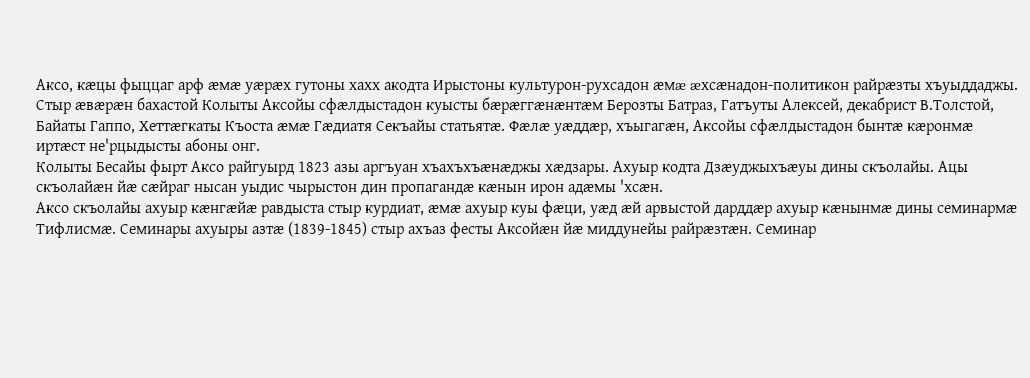Аксо, кæцы фыццаг арф æмæ уæрæх гутоны хахх акодта Ирыстоны культурон-рухсадон æмæ æхсæнадон-политикон райрæзты хъуыддаджы.
Стыр æвæрæн бахастой Колыты Аксойы сфæлдыстадон куысты бæрæггæнæнтæм Берозты Батраз, Гатъуты Алексей, декабрист В.Толстой, Байаты Гаппо, Хеттæгкаты Къоста æмæ Гæдиатя Секъайы статьятæ. Фæлæ уæддæр, хъыгагæн, Аксойы сфæлдыстадон бынтæ кæронмæ иртæст не'рцыдысты абоны онг.
Колыты Бесайы фырт Аксо райгуырд 1823 азы аргъуан хъахъхъæнæджы хæдзары. Ахуыр кодта Дзæуджыхъæуы дины скъолайы. Ацы скъолайæн йæ сæйраг нысан уыдис чырыстон дин пропагандæ кæнын ирон адæмы 'хсæн.
Аксо скъолайы ахуыр кæнгæйæ равдыста стыр курдиат, æмæ ахуыр куы фæци, уæд æй арвыстой дарддæр ахуыр кæнынмæ дины семинармæ Тифлисмæ. Семинары ахуыры азтæ (1839-1845) стыр ахъаз фесты Аксойæн йæ миддунейы райрæзтæн. Семинар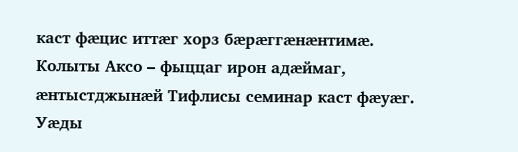каст фæцис иттæг хорз бæрæггæнæнтимæ. Колыты Аксо – фыццаг ирон адæймаг, æнтыстджынæй Тифлисы семинар каст фæуæг. Уæды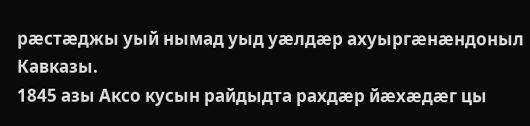рæстæджы уый нымад уыд уæлдæр ахуыргæнæндоныл Кавказы.
1845 азы Аксо кусын райдыдта рахдæр йæхæдæг цы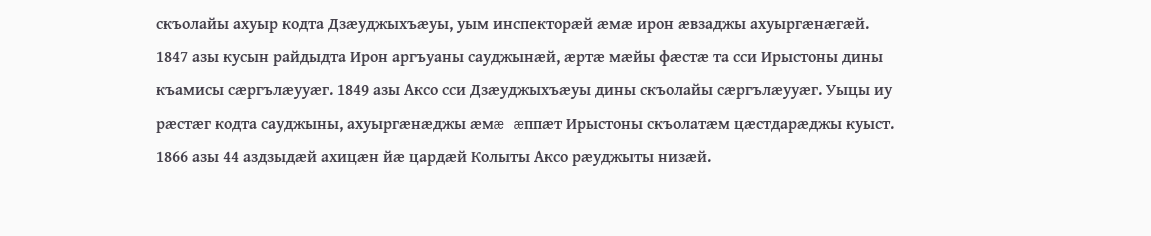скъолайы ахуыр кодта Дзæуджыхъæуы, уым инспекторæй æмæ ирон æвзаджы ахуыргæнæгæй.
1847 азы кусын райдыдта Ирон аргъуаны сауджынæй, æртæ мæйы фæстæ та сси Ирыстоны дины къамисы сæргълæууæг. 1849 азы Аксо сси Дзæуджыхъæуы дины скъолайы сæргълæууæг. Уыцы иу рæстæг кодта сауджыны, ахуыргæнæджы æмæ æппæт Ирыстоны скъолатæм цæстдарæджы куыст.
1866 азы 44 аздзыдæй ахицæн йæ цардæй Колыты Аксо рæуджыты низæй.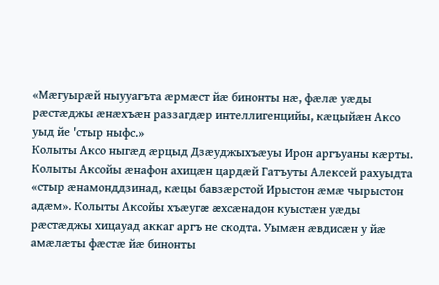«Мæгуырæй ныууагъта æрмæст йæ бинонты нæ, фæлæ уæды рæстæджы æнæхъæн раззагдæр интеллигенцийы, кæцыйæн Аксо уыд йе 'стыр ныфс.»
Колыты Аксо ныгæд æрцыд Дзæуджыхъæуы Ирон аргъуаны кæрты.
Колыты Аксойы æнафон ахицæн цардæй Гатъуты Алексей рахуыдта «стыр æнамонддзинад, кæцы бавзæрстой Ирыстон æмæ чырыстон адæм». Колыты Аксойы хъæугæ æхсæнадон куыстæн уæды рæстæджы хицауад аккаг аргъ не скодта. Уымæн æвдисæн у йæ амæлæты фæстæ йæ бинонты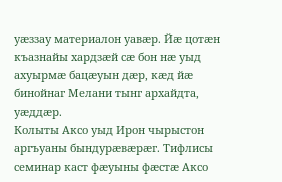уæззау материалон уавæр. Йæ цотæн къазнайы хардзæй сæ бон нæ уыд ахуырмæ бацæуын дæр, кæд йæ бинойнаг Мелани тынг архайдта, уæддæр.
Колыты Аксо уыд Ирон чырыстон аргъуаны бындурæвæрæг. Тифлисы семинар каст фæуыны фæстæ Аксо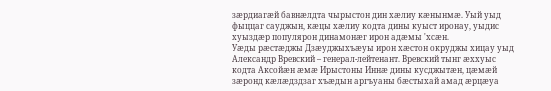зæрдиагæй бавнæлдта чырыстон дин хæлиу кæнынмæ. Уый уыд фыццаг сауджын, кæцы хæлиу кодта дины куыст иронау, уыдис хуыздæр популярон динамонæг ирон адæмы 'хсæн.
Уæды рæстæджы Дзæуджыхъæуы ирон хæстон окруджы хицау уыд Александр Вревский – генерал-лейтенант. Вревский тынг æххуыс кодта Аксойæн æмæ Ирыстоны Иннæ дины кусджытæн, цæмæй зæронд кæлæдздзаг хъæдын аргъуаны бæстыхай амад æрцæуа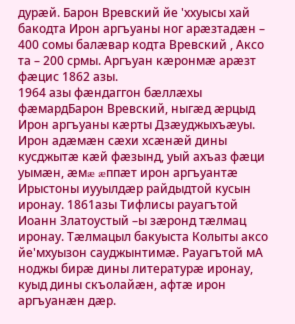дурæй. Барон Вревский йе 'ххуысы хай бакодта Ирон аргъуаны ног арæзтадæн – 400 сомы балæвар кодта Вревский , Аксо та – 200 срмы. Аргъуан кæронмæ арæзт фæцис 1862 азы.
1964 азы фæндаггон бæллæхы фæмардБарон Вревский, ныгæд æрцыд Ирон аргъуаны кæрты Дзæуджыхъæуы. Ирон адæмæн сæхи хсæнæй дины кусджытæ кæй фæзынд, уый ахъаз фæци уымæн, æмæ æппæт ирон аргъуантæ Ирыстоны иууылдæр райдыдтой кусын иронау. 1861азы Тифлисы рауагътой Иоанн Златоустый –ы зæронд тæлмац иронау. Тæлмацыл бакуыста Колыты аксо йе'мхуызон сауджынтимæ. Рауагътой мА ноджы бирæ дины литературæ иронау, куыд дины скъолайæн, афтæ ирон аргъуанæн дæр.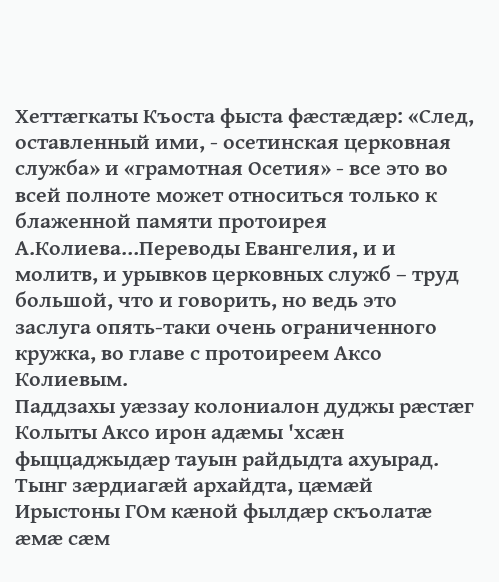Хеттæгкаты Къоста фыста фæстæдæр: «След, оставленный ими, - осетинская церковная служба» и «грамотная Осетия» - все это во всей полноте может относиться только к блаженной памяти протоирея А.Колиева…Переводы Евангелия, и и молитв, и урывков церковных служб – труд большой, что и говорить, но ведь это заслуга опять-таки очень ограниченного кружка, во главе с протоиреем Аксо Колиевым.
Паддзахы уæззау колониалон дуджы рæстæг Колыты Аксо ирон адæмы 'хсæн фыццаджыдæр тауын райдыдта ахуырад. Тынг зæрдиагæй архайдта, цæмæй Ирыстоны ГОм кæной фылдæр скъолатæ æмæ сæм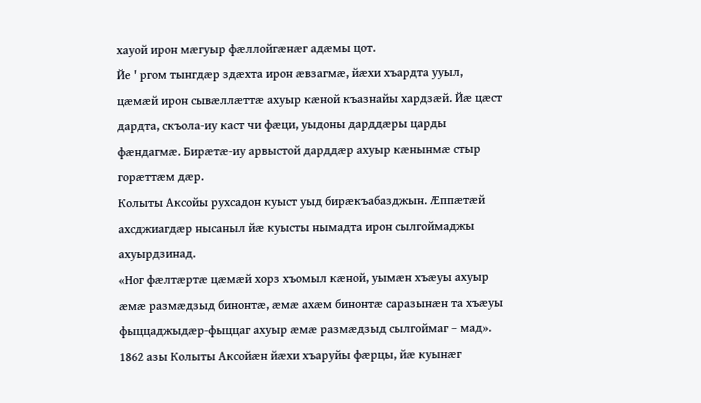хауой ирон мæгуыр фæллойгæнæг адæмы цот.
Йе ' ргом тынгдæр здæхта ирон æвзагмæ, йæхи хъардта ууыл, цæмæй ирон сывæллæттæ ахуыр кæной къазнайы хардзæй. Йæ цæст дардта, скъола-иу каст чи фæци, уыдоны дарддæры царды фæндагмæ. Бирæтæ-иу арвыстой дарддæр ахуыр кæнынмæ стыр горæттæм дæр.
Колыты Аксойы рухсадон куыст уыд бирæкъабазджын. Æппæтæй ахсджиагдæр нысаныл йæ куысты нымадта ирон сылгоймаджы ахуырдзинад.
«Ног фæлтæртæ цæмæй хорз хъомыл кæной, уымæн хъæуы ахуыр æмæ размæдзыд бинонтæ, æмæ ахæм бинонтæ саразынæн та хъæуы фыццаджыдæр-фыццаг ахуыр æмæ размæдзыд сылгоймаг – мад».
1862 азы Колыты Аксойæн йæхи хъаруйы фæрцы, йæ куынæг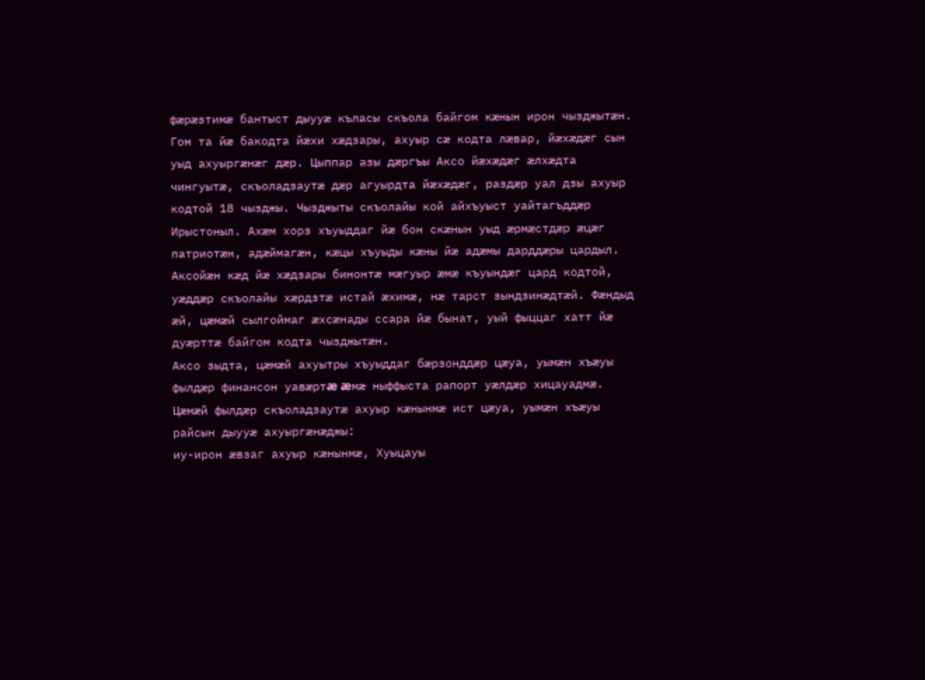фæрæзтимæ бантыст дыууæ къласы скъола байгом кæнын ирон чызджытæн. Гом та йæ бакодта йæхи хæдзары, ахуыр сæ кодта лæвар, йæхæдæг сын уыд ахуыргæнæг дæр. Цыппар азы дæргъы Аксо йæхæдæг æлхæдта чингуытæ, скъоладзаутæ дæр агуырдта йæхæдæг, раздæр уал дзы ахуыр кодтой 18 чызджы. Чызджыты скъолайы кой айхъуыст уайтагъддæр Ирыстоныл. Ахæм хорз хъуыддаг йæ бон скæнын уыд æрмæстдæр æцæг патриотæн, адæймагæн, кæцы хъуыды кæны йæ адæмы дарддæры цардыл. Аксойæн кæд йæ хæдзары бинонтæ мæгуыр æмæ къуындæг цард кодтой, уæддæр скъолайы хæрдзтæ истай æхимæ, нæ тарст зындзинæдтæй. Фæндыд æй, цæмæй сылгоймаг æхсæнады ссара йæ бынат, уый фыццаг хатт йæ дуæрттæ байгом кодта чызджытæн.
Аксо зыдта, цæмæй ахуытры хъуыддаг бæрзонддæр цæуа, уымæн хъæуы фылдæр финансон уавæртæ æмæ ныффыста рапорт уæлдæр хицауадмæ. Цæмæй фылдæр скъоладзаутæ ахуыр кæнынмæ ист цæуа, уымæн хъæуы райсын дыууæ ахуыргæнæджы:
иу-ирон æвзаг ахуыр кæнынмæ, Хуыцауы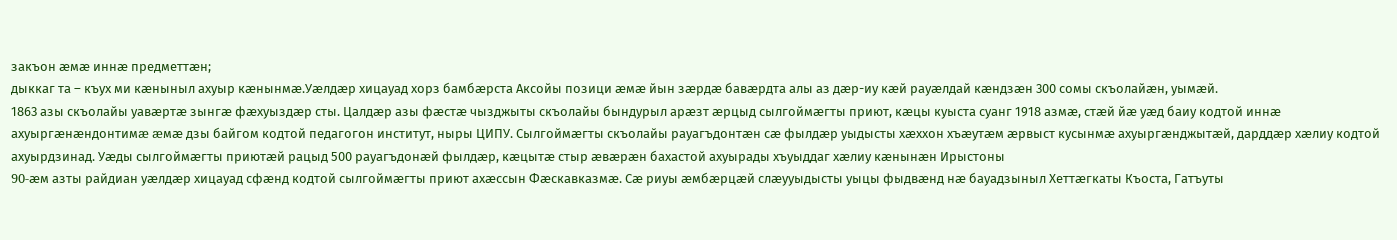закъон æмæ иннæ предметтæн;
дыккаг та – къух ми кæныныл ахуыр кæнынмæ.Уæлдæр хицауад хорз бамбæрста Аксойы позици æмæ йын зæрдæ бавæрдта алы аз дæр-иу кæй рауæлдай кæндзæн 300 сомы скъолайæн, уымæй.
1863 азы скъолайы уавæртæ зынгæ фæхуыздæр сты. Цалдæр азы фæстæ чызджыты скъолайы бындурыл арæзт æрцыд сылгоймæгты приют, кæцы куыста суанг 1918 азмæ, стæй йæ уæд баиу кодтой иннæ ахуыргæнæндонтимæ æмæ дзы байгом кодтой педагогон институт, ныры ЦИПУ. Сылгоймæгты скъолайы рауагъдонтæн сæ фылдæр уыдысты хæххон хъæутæм æрвыст кусынмæ ахуыргæнджытæй, дарддæр хæлиу кодтой ахуырдзинад. Уæды сылгоймæгты приютæй рацыд 500 рауагъдонæй фылдæр, кæцытæ стыр æвæрæн бахастой ахуырады хъуыддаг хæлиу кæнынæн Ирыстоны
90-æм азты райдиан уæлдæр хицауад сфæнд кодтой сылгоймæгты приют ахæссын Фæскавказмæ. Сæ риуы æмбæрцæй слæууыдысты уыцы фыдвæнд нæ бауадзыныл Хеттæгкаты Къоста, Гатъуты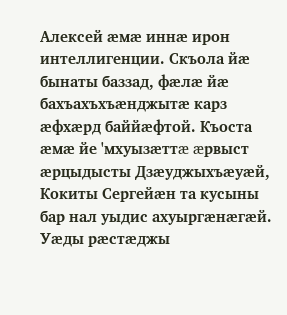Алексей æмæ иннæ ирон интеллигенции. Скъола йæ бынаты баззад, фæлæ йæ бахъахъхъæнджытæ карз æфхæрд баййæфтой. Къоста æмæ йе 'мхуызæттæ æрвыст æрцыдысты Дзæуджыхъæуæй, Кокиты Сергейæн та кусыны бар нал уыдис ахуыргæнæгæй.
Уæды рæстæджы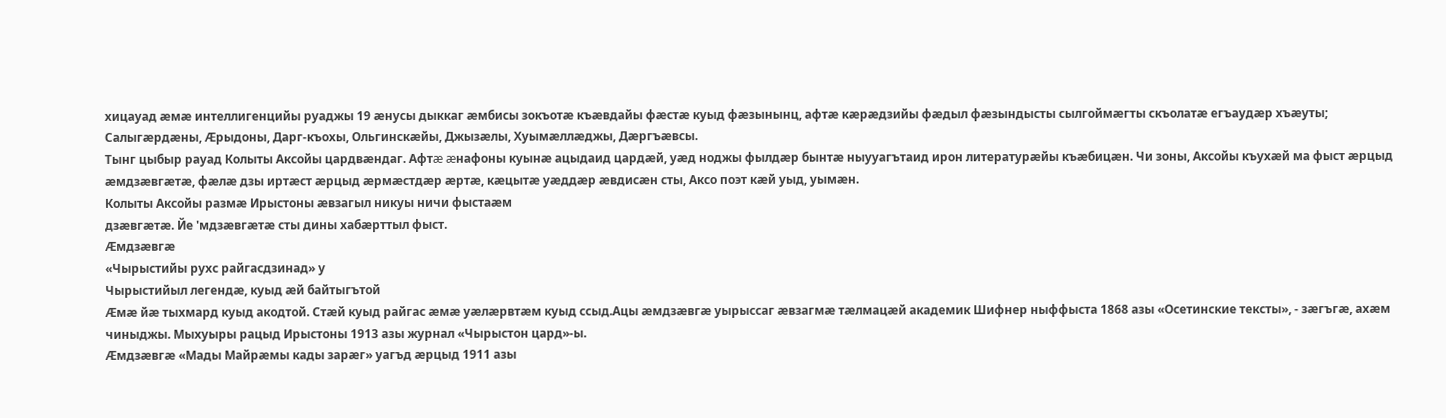хицауад æмæ интеллигенцийы руаджы 19 æнусы дыккаг æмбисы зокъотæ къæвдайы фæстæ куыд фæзынынц, афтæ кæрæдзийы фæдыл фæзындысты сылгоймæгты скъолатæ егъаудæр хъæуты; Салыгæрдæны, Æрыдоны, Дарг-къохы, Ольгинскæйы, Джызæлы, Хуымæллæджы, Дæргъæвсы.
Тынг цыбыр рауад Колыты Аксойы цардвæндаг. Афтæ æнафоны куынæ ацыдаид цардæй, уæд ноджы фылдæр бынтæ ныууагътаид ирон литературæйы къæбицæн. Чи зоны, Аксойы къухæй ма фыст æрцыд æмдзæвгæтæ, фæлæ дзы иртæст æрцыд æрмæстдæр æртæ, кæцытæ уæддæр æвдисæн сты, Аксо поэт кæй уыд, уымæн.
Колыты Аксойы размæ Ирыстоны æвзагыл никуы ничи фыстаæм
дзæвгæтæ. Йе 'мдзæвгæтæ сты дины хабæрттыл фыст.
Æмдзæвгæ
«Чырыстийы рухс райгасдзинад» у
Чырыстийыл легендæ, куыд æй байтыгътой
Æмæ йæ тыхмард куыд акодтой. Стæй куыд райгас æмæ уæлæрвтæм куыд ссыд.Ацы æмдзæвгæ уырыссаг æвзагмæ тæлмацæй академик Шифнер ныффыста 1868 азы «Осетинские тексты», - зæгъгæ, ахæм чиныджы. Мыхуыры рацыд Ирыстоны 1913 азы журнал «Чырыстон цард»-ы.
Æмдзæвгæ «Мады Майрæмы кады зарæг» уагъд æрцыд 1911 азы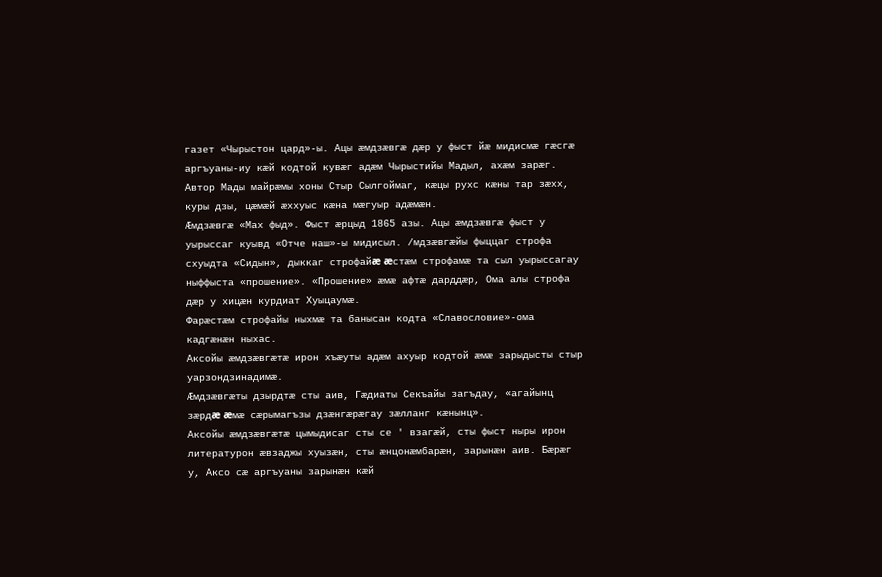газет «Чырыстон цард»-ы. Ацы æмдзæвгæ дæр у фыст йæ мидисмæ гæсгæ аргъуаны-иу кæй кодтой кувæг адæм Чырыстийы Мадыл, ахæм зарæг. Автор Мады майрæмы хоны Стыр Сылгоймаг, кæцы рухс кæны тар зæхх, куры дзы, цæмæй æххуыс кæна мæгуыр адæмæн.
Æмдзæвгæ «Мах фыд». Фыст æрцыд 1865 азы. Ацы æмдзæвгæ фыст у уырыссаг куывд «Отче наш»-ы мидисыл. /мдзæвгæйы фыццаг строфа схуыдта «Сидын», дыккаг строфайæ æстæм строфамæ та сыл уырыссагау ныффыста «прошение». «Прошение» æмæ афтæ дарддæр, Ома алы строфа дæр у хицæн курдиат Хуыцаумæ.
Фарæстæм строфайы ныхмæ та банысан кодта «Славословие»-ома кадгæнæн ныхас.
Аксойы æмдзæвгæтæ ирон хъæуты адæм ахуыр кодтой æмæ зарыдысты стыр уарзондзинадимæ.
Æмдзæвгæты дзырдтæ сты аив, Гæдиаты Секъайы загъдау, «агайынц зæрдæ æмæ сæрымагъзы дзæнгæрæгау зæлланг кæнынц».
Аксойы æмдзæвгæтæ цымыдисаг сты се ' взагæй, сты фыст ныры ирон литературон æвзаджы хуызæн, сты æнцонæмбарæн, зарынæн аив. Бæрæг у, Аксо сæ аргъуаны зарынæн кæй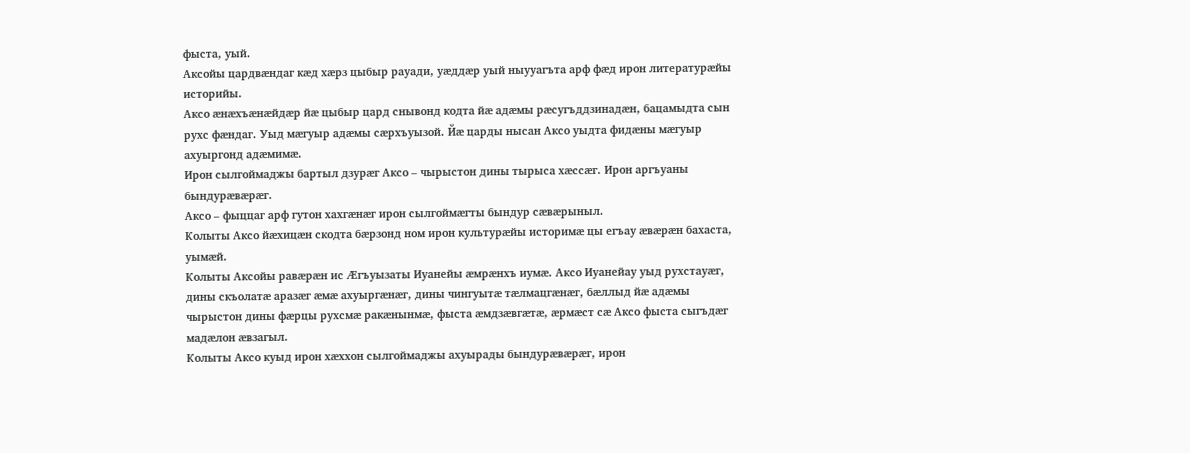фыста, уый.
Аксойы цардвæндаг кæд хæрз цыбыр рауади, уæддæр уый ныууагъта арф фæд ирон литературæйы историйы.
Аксо æнæхъæнæйдæр йæ цыбыр цард снывонд кодта йæ адæмы рæсугъддзинадæн, бацамыдта сын рухс фæндаг. Уыд мæгуыр адæмы сæрхъуызой. Йæ царды нысан Аксо уыдта фидæны мæгуыр ахуыргонд адæмимæ.
Ирон сылгоймаджы бартыл дзурæг Аксо – чырыстон дины тырыса хæссæг. Ирон аргъуаны бындурæвæрæг.
Аксо – фыццаг арф гутон хахгæнæг ирон сылгоймæгты бындур сæвæрыныл.
Колыты Аксо йæхицæн скодта бæрзонд ном ирон культурæйы историмæ цы егъау æвæрæн бахаста, уымæй.
Колыты Аксойы равæрæн ис Æгъуызаты Иуанейы æмрæнхъ иумæ. Аксо Иуанейау уыд рухстауæг, дины скъолатæ аразæг æмæ ахуыргæнæг, дины чингуытæ тæлмацгæнæг, бæллыд йæ адæмы чырыстон дины фæрцы рухсмæ ракæнынмæ, фыста æмдзæвгæтæ, æрмæст сæ Аксо фыста сыгъдæг мадæлон æвзагыл.
Колыты Аксо куыд ирон хæххон сылгоймаджы ахуырады бындурæвæрæг, ирон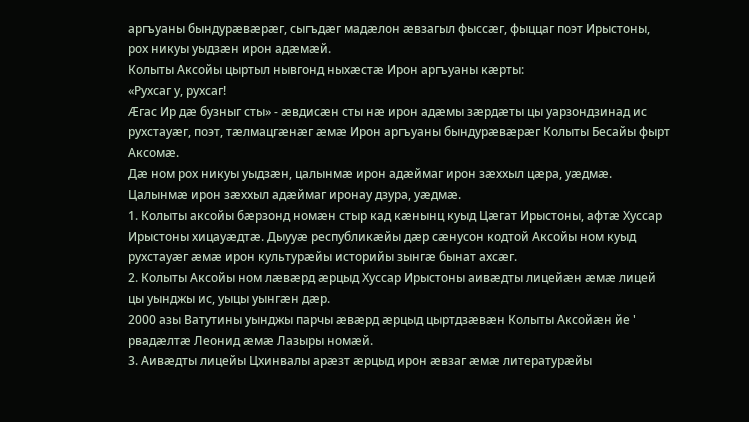аргъуаны бындурæвæрæг, сыгъдæг мадæлон æвзагыл фыссæг, фыццаг поэт Ирыстоны, рох никуы уыдзæн ирон адæмæй.
Колыты Аксойы цыртыл нывгонд ныхæстæ Ирон аргъуаны кæрты:
«Рухсаг у, рухсаг!
Æгас Ир дæ бузныг сты» - æвдисæн сты нæ ирон адæмы зæрдæты цы уарзондзинад ис рухстауæг, поэт, тæлмацгæнæг æмæ Ирон аргъуаны бындурæвæрæг Колыты Бесайы фырт Аксомæ.
Дæ ном рох никуы уыдзæн, цалынмæ ирон адæймаг ирон зæххыл цæра, уæдмæ. Цалынмæ ирон зæххыл адæймаг иронау дзура, уæдмæ.
1. Колыты аксойы бæрзонд номæн стыр кад кæнынц куыд Цæгат Ирыстоны, афтæ Хуссар Ирыстоны хицауæдтæ. Дыууæ республикæйы дæр сæнусон кодтой Аксойы ном куыд рухстауæг æмæ ирон культурæйы историйы зынгæ бынат ахсæг.
2. Колыты Аксойы ном лæвæрд æрцыд Хуссар Ирыстоны аивæдты лицейæн æмæ лицей цы уынджы ис, уыцы уынгæн дæр.
2000 азы Ватутины уынджы парчы æвæрд æрцыд цыртдзæвæн Колыты Аксойæн йе ' рвадæлтæ Леонид æмæ Лазыры номæй.
3. Аивæдты лицейы Цхинвалы арæзт æрцыд ирон æвзаг æмæ литературæйы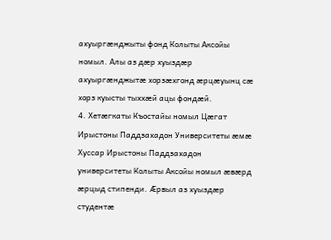ахуыргæнджыты фонд Колыты Аксойы номыл. Алы аз дæр хуыздæр ахуыргæнджытæ хорзæхгонд æрцæуынц сæ хорз куысты тыххæй ацы фондæй.
4. Хетæгкаты Къостайы номыл Цæгат Ирыстоны Паддзахадон Университеты æмæ Хуссар Ирыстоны Паддзахадон университеты Колыты Аксойы номыл æвæрд æрцыд стипенди. Æрвыл аз хуыздæр студентæ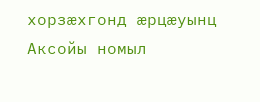хорзæхгонд æрцæуынц Аксойы номыл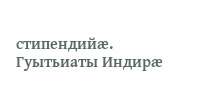стипендийæ.
Гуытьиаты Индирæ